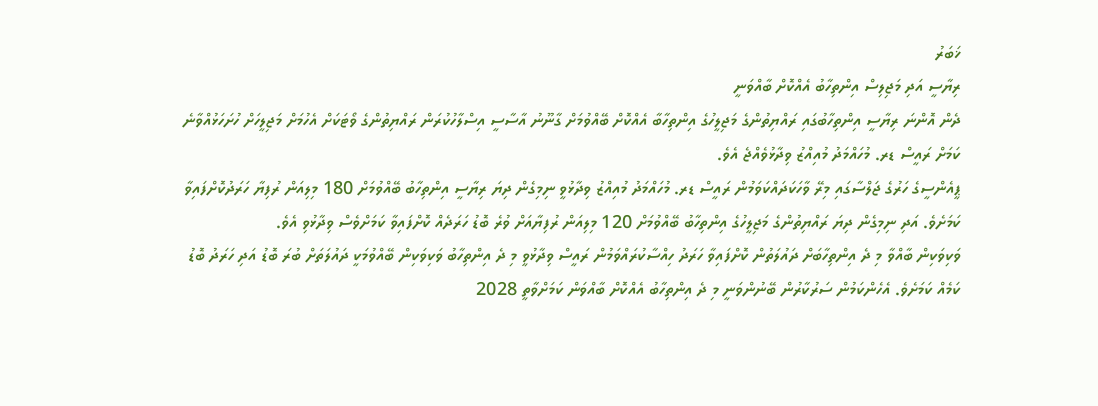ޚަބަރު
ރިޔާސީ އަދި މަޖިލިސް އިންތިހާބު އެއްކޮށް ބާއްވަނީ
ދެން އޮންނަ ރިޔާސީ އިންތިހާބުގައި ރައްޔިތުންގެ މަޖިލީހުގެ އިންތިހާބާ އެއްކޮށް ބޭއްވުމަށް ގާނޫނު އާސާސީ އިސްލާހުކުރަން ރައްޔިތުންގެ ވޯޓަކަށް އެހުމަށް މަޖިލީހަށް ހުށަހަޅުއްވާނެ ކަމަށް ރައީސް ޑރ. މުހައްމަދު މުއިއްޒު ވިދާޅުވެއްޖެ އެވެ.
ޕީއެންސީގެ ހަރުގެ ޖަލްސާގައި މިރޭ ވާހަކަދައްކަވަމުން ރައީސް ޑރ. މުހައްމަދު މުއިއްޒު ވިދާޅުވީ ނިމިގެން ދިޔަ ރިޔާސީ އިންތިހާބު ބޭއްވުމަށް 180 މިލިއަން ރުފިޔާ ހަރަދުކޮށްފައިވާ ކަމަށެވެ. އަދި ނިމިގެން ދިޔަ ރައްޔިތުންގެ މަޖިލީހުގެ އިންތިހާބު ބޭއްވުމަށް 120 މިލިއަން ރުފިޔާއަށް ވުރެ ބޮޑު ހަރަދެއް ކޮށްފައިވާ ކަމަށްވެސް ވިދާޅުވި އެވެ.
ވަކިވަކިން ބާއްވާ މި ދެ އިންތިހާބަށް ދައުލަތުން ކޮށްފައިވާ ހަރަދު ހިއްސާކުރައްވަމުން ރައީސް ވިދާޅުވީ މި ދެ އިންތިހާބު ވަކިވަކިން ބޭއްވުމަކީ ދައުލަތަށް ބުރަ ބޮޑު އަދި ހަރަދު ބޮޑު ކަމެއް ކަމަށެވެ. އެހެންކަމުން ސަރުކާރުން ބޭނުންވަނީ މި ދެ އިންތިހާބު އެއްކޮށް ބާއްވަން ކަމަށްވާތީ 2028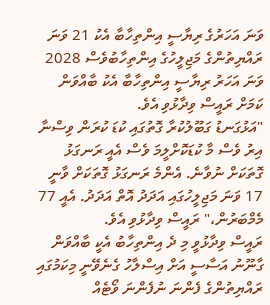ވަނަ އަހަރުގެ ރިޔާސީ އިންތިހާބާ އެކު 21 ވަނަ ރައްޔިތުންގެ މަޖިލީހުގެ އިންތިހާބުވެސް 2028 ވަނަ އަހަރު ރިޔާސީ އިންތިހާބާ އެކު ބާއްވަން ކަމަށް ރައީސް ވިދާޅުވި އެވެ.
"އަޅުގަނޑު ގަބޫލުކުރާ ގޮތުގައި ކުޑަ ކުރަން ވިސްނާ އިރު ވެސް މާ ކުޑަކޮށްލީމަ ވެސް އެއީ ރަނގަޅު ގޮތަކަށް ނުވާނެ. އެންމެ ރަނގަޅު ގޮތަކަށް ވާނީ 17 ވަނަ މަޖިލީހުގައި އަދަދު އޮތް އަދަދު. އެއީ 77 މެމްބަރުން،" ރައީސް ވިދާޅުވި އެވެ.
ރައީސް ވިދާޅުވީ މި ދެ އިންތިހާބު އެކީ ބާއްވަން ގާނޫނު އަސާސީ އަށް އިސްލާހު ގެނެވޭނީ މިކަމުގައި ރައްޔިތުންގެ ފެންނަ ނުފެންނަ ވޯޓެއް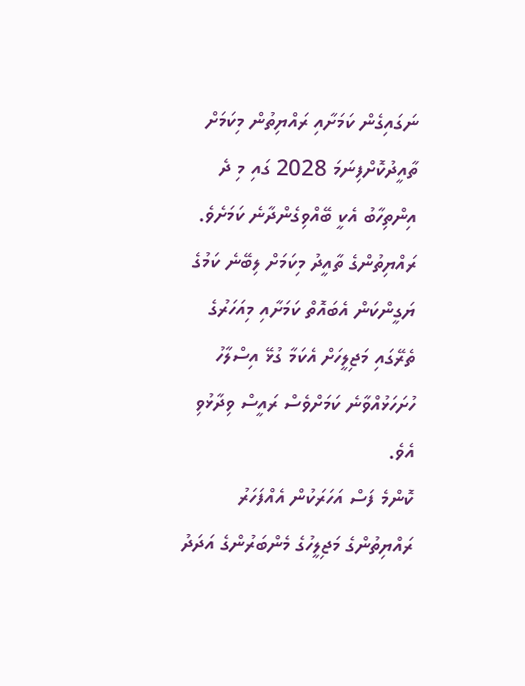ނަގައިގެން ކަމަށާއި ރައްޔިތުން މިކަމަށް ތާއީދުކޮށްފިނަމަ 2028 ގައި މި ދެ އިންތިހާބު އެކީ ބޭއްވިގެންދާނެ ކަމަށެވެ. ރައްޔިތުންގެ ތާއީދު މިކަމަށް ލިބޭނެ ކަމުގެ ޔަގީންކަން އެބައޮތް ކަމަށާއި މިއަހަރުގެ ތެރޭގައި މަޖިލީހަށް އެކަމާ ގުޅޭ އިސްލާހު ހުށަހަޅުއްވާނެ ކަމަށްވެސް ރައީސް ވިދާޅުވި އެވެ.
ކޮންމެ ފަސް އަހަރަކުން އެއްފަހަރު ރައްޔިތުންގެ މަޖިލީހުގެ މެންބަރުންގެ އަދަދު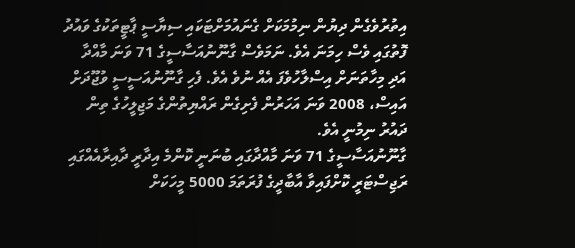އިތުރުވެގެން ދިޔުން ނިމުމަކަށް ގެނައުމަށްޓަކައި ސިޔާސީ ޕާޓީތަކުގެ ވައުދު ފޮތުގައި ވެސް ހިމަނަ އެވެ. ނަމަވެސް ގާނޫނުއަސާސީގެ 71 ވަނަ މާއްދާ އަދި މިހާތަނަށް އިސްލާހުވެފަ އެއް ނުވެ އެވެ. ފެހި ގާނޫނުއަސީސީ ވުޖޫދަށް އައިސް، 2008 ވަނަ އަހަރުން ފެށިގެން ރައްޔިތުންގެ މަޖިލީހުގެ ތިން ދައުރު ނިމުނީ އެވެ.
ގާނޫނުއަސާސީގެ 71 ވަނަ މާއްދާގައި ބުނަނީ ކޮންމެ އިދާރީ ދާއިރާއެއްގައި ރަޖިސްޓަރީ ކޮށްފައިވާ އާބާދީގެ ފުރަތަމަ 5000 މީހަކަށް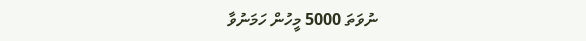ނުވަތަ 5000 މީހުން ހަމަނުވާ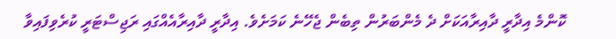ކޮންމެ އިދާރީ ދާއިރާއަކަށް ދެ މެންބަރުން ތިބެން ޖެހޭނެ ކަމަށެވެ. އިދާރީ ދާއިރާއެއްގައި ރަޖިސްޓަރީ ކުރެވިފައިވާ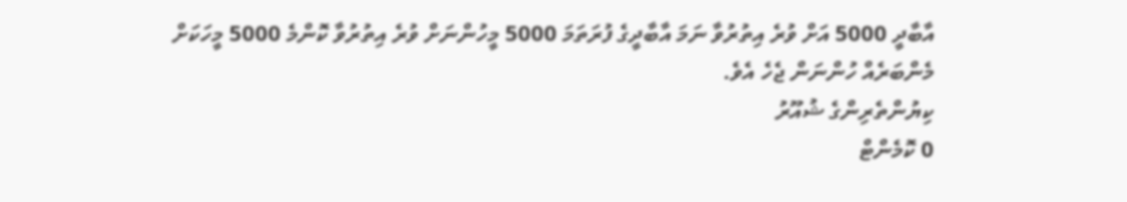އާބާދީ 5000 އަށް ވުރެ އިތުރުވާ ނަމަ އާބާދީގެ ފުރަތަމަ 5000 މީހުންނަށް ވުރެ އިތުރުވާ ކޮންމެ 5000 މީހަކަށް މެންބަރެއް ހުންނަން ޖެހެ އެވެ.
ކިޔުންތެރިންގެ ޝުއޫރު
0 ކޮމެންޓް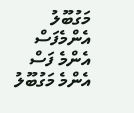މަގުބޫލު
އެންމެފަސް
އެންމެ ފަސް
އެންމެ މަގުބޫލު